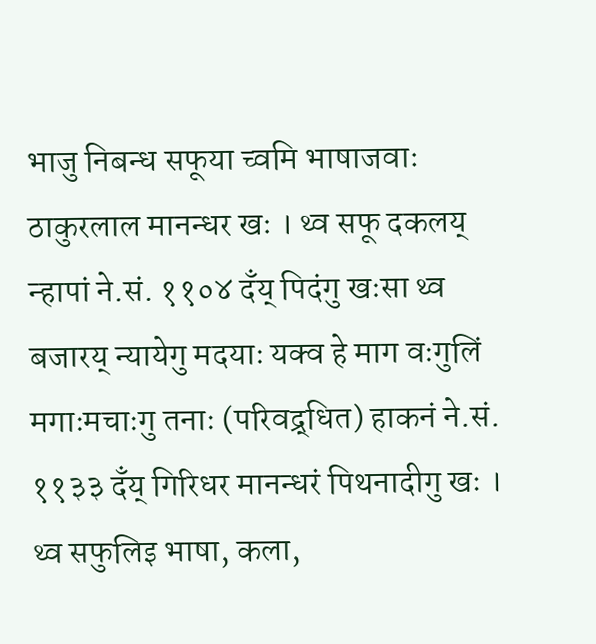भाजु निबन्ध सफूया च्वमि भाषाजवाः ठाकुरलाल मानन्धर खः । थ्व सफू दकलय् न्हापां ने.सं. ११०४ दँय् पिदंगु खःसा थ्व बजारय् न्यायेगु मदयाः यक्व हे माग वःगुलिं मगाःमचाःगु तनाः (परिवद्र्धित) हाकनं ने.सं. ११३३ दँय् गिरिधर मानन्धरं पिथनादीगु खः । थ्व सफुलिइ भाषा, कला,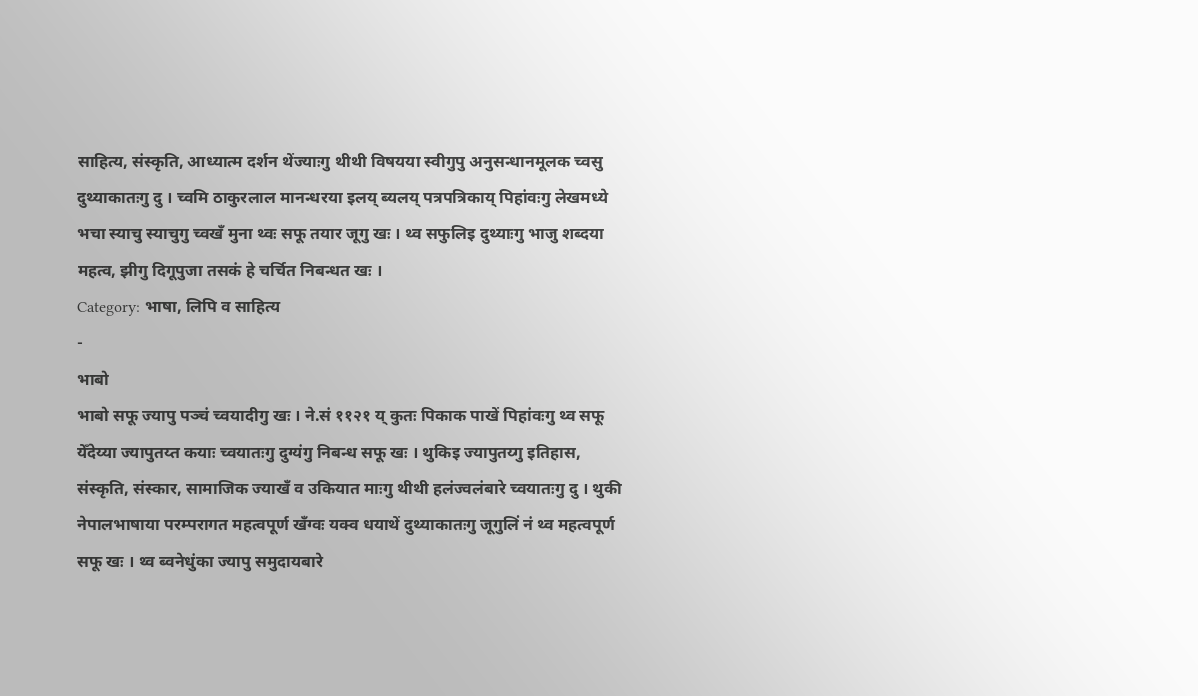साहित्य, संस्कृति, आध्यात्म दर्शन थेंज्याःगु थीथी विषयया स्वीगुपु अनुसन्धानमूलक च्वसु दुथ्याकातःगु दु । च्वमि ठाकुरलाल मानन्धरया इलय् ब्यलय् पत्रपत्रिकाय् पिहांवःगु लेखमध्ये भचा स्याचु स्याचुगु च्वखँ मुना थ्वः सफू तयार जूगु खः । थ्व सफुलिइ दुथ्याःगु भाजु शब्दया महत्व, झीगु दिगूपुजा तसकं हे चर्चित निबन्धत खः ।
Category: भाषा, लिपि व साहित्य
-
भाबो
भाबो सफू ज्यापु पञ्चं च्वयादीगु खः । ने.सं ११२१ य् कुतः पिकाक पाखें पिहांवःगु थ्व सफू येँदेय्या ज्यापुतय्त कयाः च्वयातःगु दुग्यंगु निबन्ध सफू खः । थुकिइ ज्यापुतय्गु इतिहास, संस्कृति, संस्कार, सामाजिक ज्याखँ व उकियात माःगु थीथी हलंज्वलंबारे च्वयातःगु दु । थुकी नेपालभाषाया परम्परागत महत्वपूर्ण खँग्वः यक्व धयाथें दुथ्याकातःगु जूगुलिं नं थ्व महत्वपूर्ण सफू खः । थ्व ब्वनेधुंका ज्यापु समुदायबारे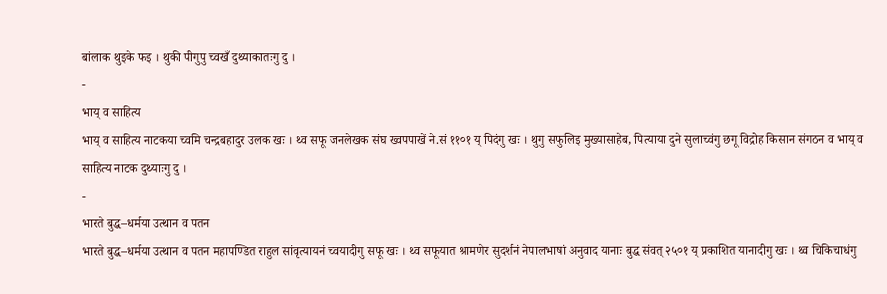बांलाक थुइके फइ । थुकी पीगुपु च्वखँ दुथ्याकातःगु दु ।
-
भाय् व साहित्य
भाय् व साहित्य नाटकया च्वमि चन्द्रबहादुर उलक खः । थ्व सफू जनलेखक संघ ख्वपपाखें ने.सं ११०१ य् पिदंगु खः । थुगु सफुलिइ मुख्यासाहेब, पित्याया दुने सुलाच्वंगु छगू विद्रोह किसान संगठन व भाय् व साहित्य नाटक दुथ्याःगु दु ।
-
भारते बुद्ध–धर्मया उत्थान व पतन
भारते बुद्ध–धर्मया उत्थान व पतन महापण्डित राहुल सांवृत्यायनं च्वयादीगु सफू खः । थ्व सफूयात श्रामणेर सुदर्शनं नेपालभाषां अनुवाद यानाः बुद्ध संवत् २५०१ य् प्रकाशित यानादीगु खः । थ्व चिकिचाधंगु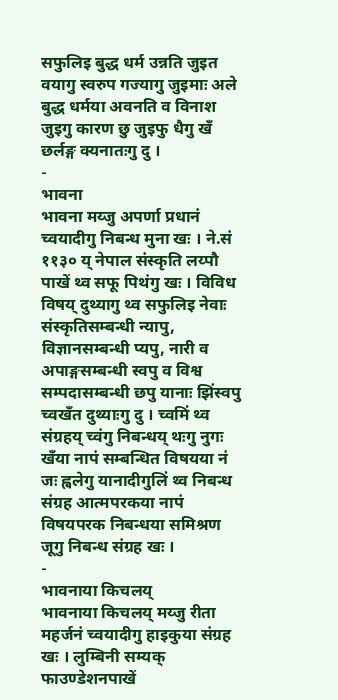सफुलिइ बुद्ध धर्म उन्नति जुइत वयागु स्वरुप गज्यागु जुइमाः अले बुद्ध धर्मया अवनति व विनाश जुइगु कारण छु जुइफु धैगु खँ छर्लङ्ग क्यनातःगु दु ।
-
भावना
भावना मय्जु अपर्णा प्रधानं च्वयादीगु निबन्ध मुना खः । ने.सं ११३० य् नेपाल संस्कृति लय्पौ पाखें थ्व सफू पिथंगु खः । विविध विषय् दुथ्यागु थ्व सफुलिइ नेवाः संस्कृतिसम्बन्धी न्यापु, विज्ञानसम्बन्धी प्यपु, नारी व अपाङ्गसम्बन्धी स्वपु व विश्व सम्पदासम्बन्धी छपु यानाः झिंस्वपु च्वखँत दुथ्याःगु दु । च्वमिं थ्व संग्रहय् च्वंगु निबन्धय् थःगु नुगः खँया नापं सम्बन्धित विषयया नं जः ह्वलेगु यानादीगुलिं थ्व निबन्ध संग्रह आत्मपरकया नापं विषयपरक निबन्धया समिश्रण जूगु निबन्ध संग्रह खः ।
-
भावनाया किचलय्
भावनाया किचलय् मय्जु रीता महर्जनं च्वयादीगु हाइकुया संग्रह खः । लुम्बिनी सम्यक् फाउण्डेशनपाखें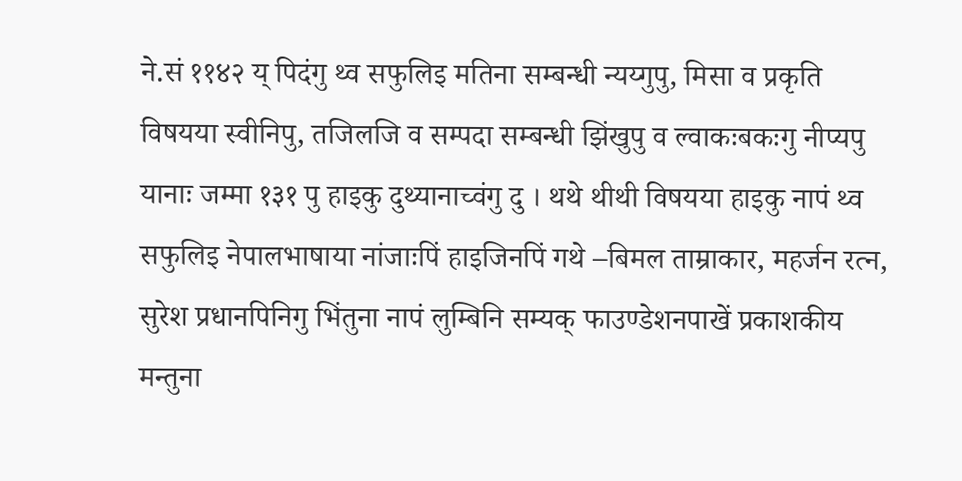ने.सं ११४२ य् पिदंगु थ्व सफुलिइ मतिना सम्बन्धी न्यय्गुपु, मिसा व प्रकृति विषयया स्वीनिपु, तजिलजि व सम्पदा सम्बन्धी झिंखुपु व ल्वाकःबकःगु नीप्यपु यानाः जम्मा १३१ पु हाइकु दुथ्यानाच्वंगु दु । थथे थीथी विषयया हाइकु नापं थ्व सफुलिइ नेपालभाषाया नांजाःपिं हाइजिनपिं गथे –बिमल ताम्राकार, महर्जन रत्न, सुरेश प्रधानपिनिगु भिंतुना नापं लुम्बिनि सम्यक् फाउण्डेशनपाखें प्रकाशकीय मन्तुना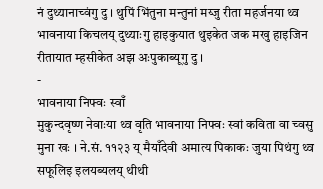नं दुथ्यानाच्वंगु दु । थुपिं भिंतुना मन्तुनां मय्जु रीता महर्जनया थ्व भावनाया किचलय् दुथ्याःगु हाइकुयात थुइकेत जक मखु हाइजिन रीतायात म्हसीकेत अझ अःपुकाब्यूगु दु ।
-
भावनाया निफ्वः स्वाँ
मुकुन्दवृष्ण नेवाःया थ्व वृति भावनाया निफ्वः स्वां कविता वा च्वसु मुना खः । ने.सं. ११२३ य् मैयाँदेवी अमात्य पिकाकः जुया पिथंगु थ्व सफूलिइ इलयब्यलय् थीथी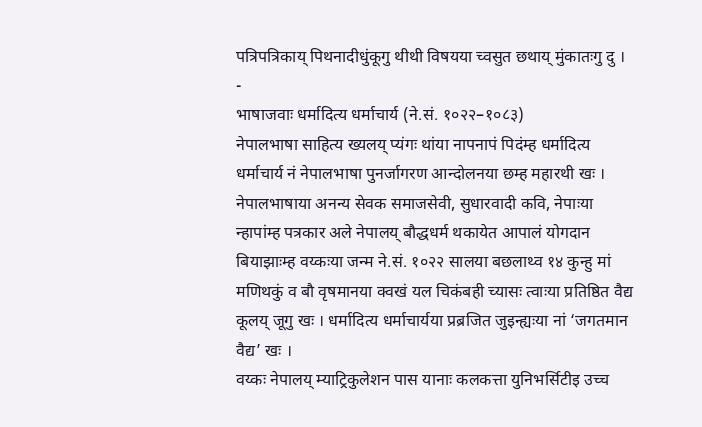पत्रिपत्रिकाय् पिथनादीधुंकूगु थीथी विषयया च्वसुत छथाय् मुंकातःगु दु ।
-
भाषाजवाः धर्मादित्य धर्माचार्य (ने.सं. १०२२–१०८३)
नेपालभाषा साहित्य ख्यलय् प्यंगः थांया नापनापं पिदंम्ह धर्मादित्य धर्माचार्य नं नेपालभाषा पुनर्जागरण आन्दोलनया छम्ह महारथी खः । नेपालभाषाया अनन्य सेवक समाजसेवी, सुधारवादी कवि, नेपाःया न्हापांम्ह पत्रकार अले नेपालय् बौद्धधर्म थकायेत आपालं योगदान बियाझाःम्ह वय्कःया जन्म ने.सं. १०२२ सालया बछलाथ्व १४ कुन्हु मां मणिथकुं व बौ वृषमानया क्वखं यल चिकंबही च्यासः त्वाःया प्रतिष्ठित वैद्य कूलय् जूगु खः । धर्मादित्य धर्माचार्यया प्रब्रजित जुइन्ह्यःया नां ‘जगतमान वैद्य’ खः ।
वय्कः नेपालय् म्याट्रिकुलेशन पास यानाः कलकत्ता युनिभर्सिटीइ उच्च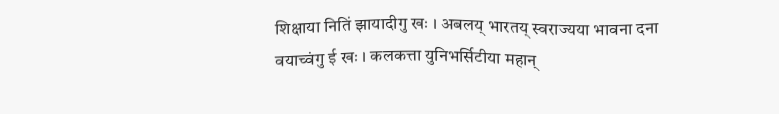शिक्षाया नितिं झायादीगु खः । अबलय् भारतय् स्वराज्यया भावना दना वयाच्वंगु ई खः । कलकत्ता युनिभर्सिटीया महान्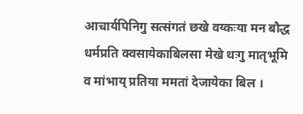आचार्यपिनिगु सत्संगतं छखे वय्कःया मन बौद्ध धर्मप्रति क्वसायेकाबिलसा मेखे थःगु मातृभूमि व मांभाय् प्रतिया ममतां देजायेका बिल ।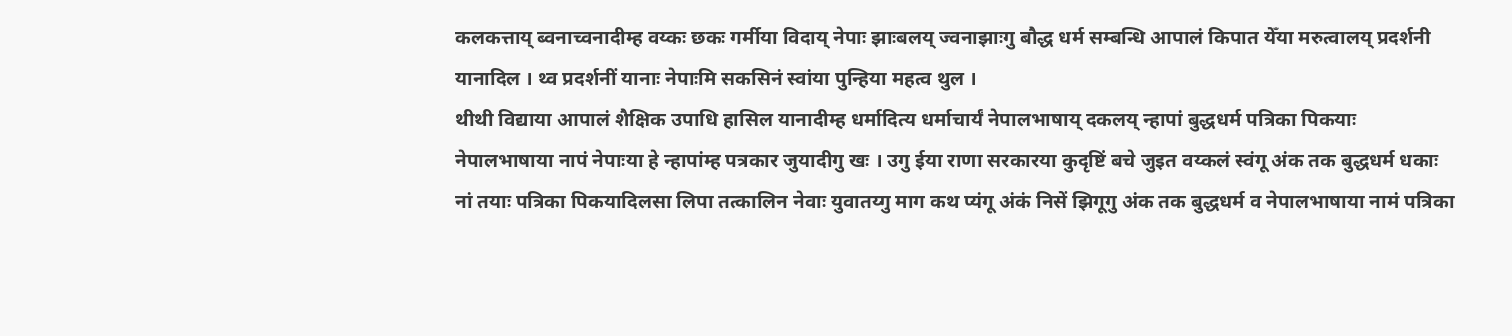कलकत्ताय् ब्वनाच्वनादीम्ह वय्कः छकः गर्मीया विदाय् नेपाः झाःबलय् ज्वनाझाःगु बौद्ध धर्म सम्बन्धि आपालं किपात येँया मरुत्वालय् प्रदर्शनी यानादिल । थ्व प्रदर्शनीं यानाः नेपाःमि सकसिनं स्वांया पुन्हिया महत्व थुल ।
थीथी विद्याया आपालं शैक्षिक उपाधि हासिल यानादीम्ह धर्मादित्य धर्माचार्यं नेपालभाषाय् दकलय् न्हापां बुद्धधर्म पत्रिका पिकयाः नेपालभाषाया नापं नेपाःया हे न्हापांम्ह पत्रकार जुयादीगु खः । उगु ईया राणा सरकारया कुदृष्टिं बचे जुइत वय्कलं स्वंगू अंक तक बुद्धधर्म धकाः नां तयाः पत्रिका पिकयादिलसा लिपा तत्कालिन नेवाः युवातय्गु माग कथ प्यंगू अंकं निसें झिगूगु अंक तक बुद्धधर्म व नेपालभाषाया नामं पत्रिका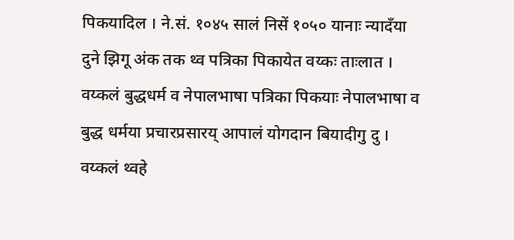पिकयादिल । ने.सं. १०४५ सालं निसें १०५० यानाः न्यादँया दुने झिगू अंक तक थ्व पत्रिका पिकायेत वय्कः ताःलात ।
वय्कलं बुद्धधर्म व नेपालभाषा पत्रिका पिकयाः नेपालभाषा व बुद्ध धर्मया प्रचारप्रसारय् आपालं योगदान बियादीगु दु । वय्कलं थ्वहे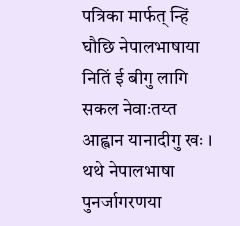पत्रिका मार्फत् न्हिं घौछि नेपालभाषाया नितिं ई बीगु लागि सकल नेवाःतय्त आह्वान यानादीगु खः । थथे नेपालभाषा पुनर्जागरणया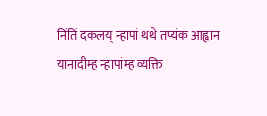निंतिं दकलय् न्हापां थथे तप्यंक आह्वान यानादीम्ह न्हापांम्ह व्यक्ति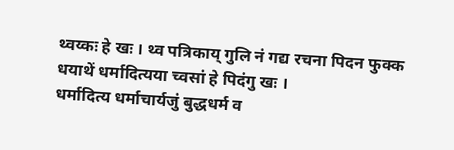थ्वय्कः हे खः । थ्व पत्रिकाय् गुलि नं गद्य रचना पिदन फुक्क धयाथें धर्मादित्यया च्वसां हे पिदंगु खः ।
धर्मादित्य धर्माचार्यजुं बुद्धधर्म व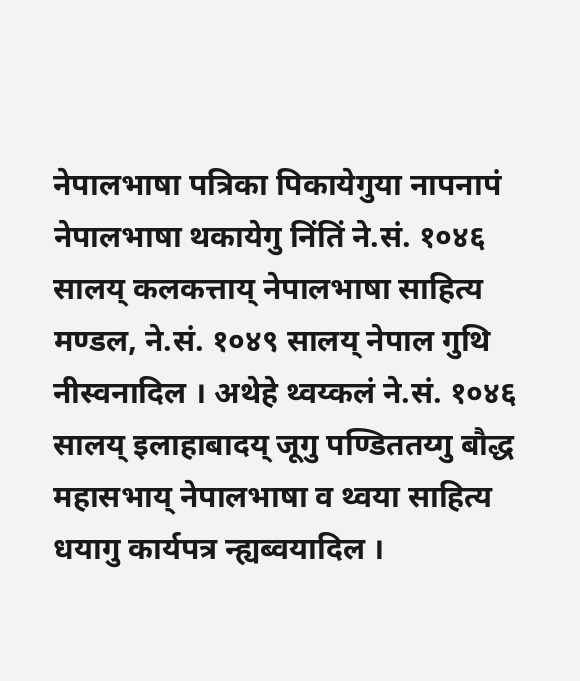नेपालभाषा पत्रिका पिकायेगुया नापनापं नेपालभाषा थकायेगु निंतिं ने.सं. १०४६ सालय् कलकत्ताय् नेपालभाषा साहित्य मण्डल, ने.सं. १०४९ सालय् नेपाल गुथि नीस्वनादिल । अथेहे थ्वय्कलं ने.सं. १०४६ सालय् इलाहाबादय् जूगु पण्डिततय्गु बौद्ध महासभाय् नेपालभाषा व थ्वया साहित्य धयागु कार्यपत्र न्ह्यब्वयादिल ।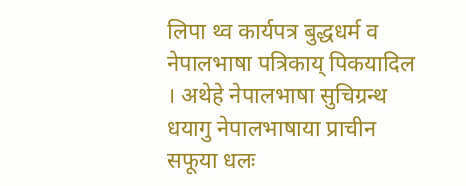लिपा थ्व कार्यपत्र बुद्धधर्म व नेपालभाषा पत्रिकाय् पिकयादिल । अथेहे नेपालभाषा सुचिग्रन्थ धयागु नेपालभाषाया प्राचीन सफूया धलः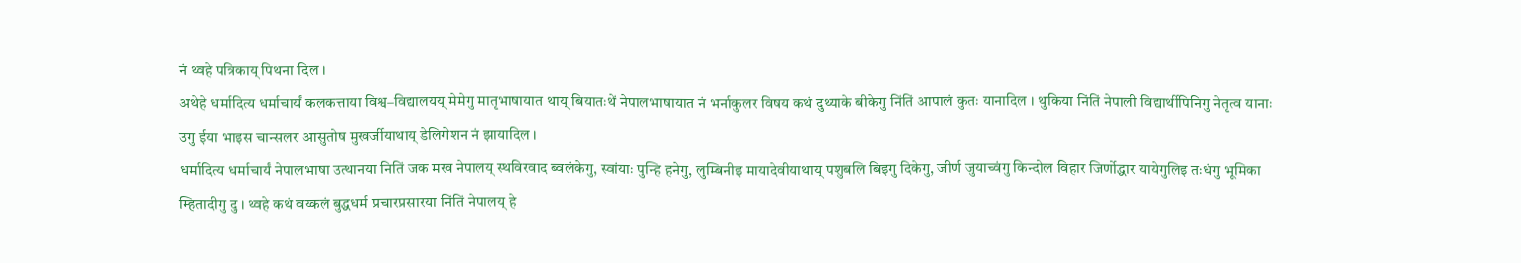नं थ्वहे पत्रिकाय् पिथना दिल ।
अथेहे धर्मादित्य धर्माचार्यं कलकत्ताया विश्व–विद्यालयय् मेमेगु मातृभाषायात थाय् बियातःथें नेपालभाषायात नं भर्नाकुलर विषय कथं दुथ्याके बीकेगु निंतिं आपालं कुतः यानादिल । थुकिया निंतिं नेपाली विद्यार्थीपिनिगु नेतृत्व यानाः उगु ईया भाइस चान्सलर आसुतोष मुखर्जीयाथाय् डेलिगेशन नं झायादिल ।
धर्मादित्य धर्माचार्यं नेपालभाषा उत्थानया नितिं जक मख नेपालय् स्थविरवाद ब्वलंकेगु, स्वांयाः पुन्हि हनेगु, लुम्बिनीइ मायादेवीयाथाय् पशुबलि बिइगु दिकेगु, जीर्ण जुयाच्वंगु किन्दोल विहार जिर्णोद्धार यायेगुलिइ तःधंगु भूमिका म्हितादीगु दु । थ्वहे कथं वय्कलं बुद्धधर्म प्रचारप्रसारया निंतिं नेपालय् हे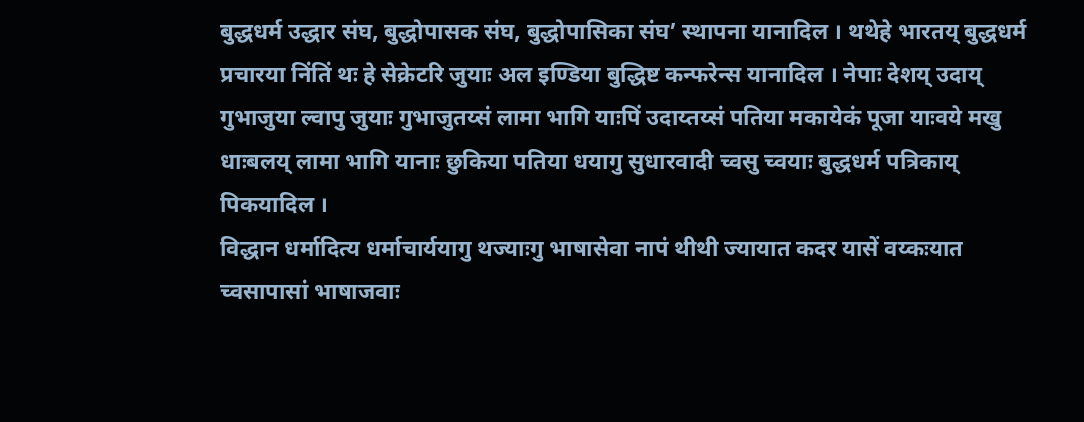बुद्धधर्म उद्धार संघ, बुद्धोपासक संघ, बुद्धोपासिका संघ’ स्थापना यानादिल । थथेहे भारतय् बुद्धधर्म प्रचारया निंतिं थः हे सेक्रेटरि जुयाः अल इण्डिया बुद्धिष्ट कन्फरेन्स यानादिल । नेपाः देशय् उदाय् गुभाजुया ल्वापु जुयाः गुभाजुतय्सं लामा भागि याःपिं उदाय्तय्सं पतिया मकायेकं पूजा याःवये मखु धाःबलय् लामा भागि यानाः छुकिया पतिया धयागु सुधारवादी च्वसु च्वयाः बुद्धधर्म पत्रिकाय् पिकयादिल ।
विद्धान धर्मादित्य धर्माचार्ययागु थज्याःगु भाषासेवा नापं थीथी ज्यायात कदर यासें वय्कःयात च्वसापासां भाषाजवाः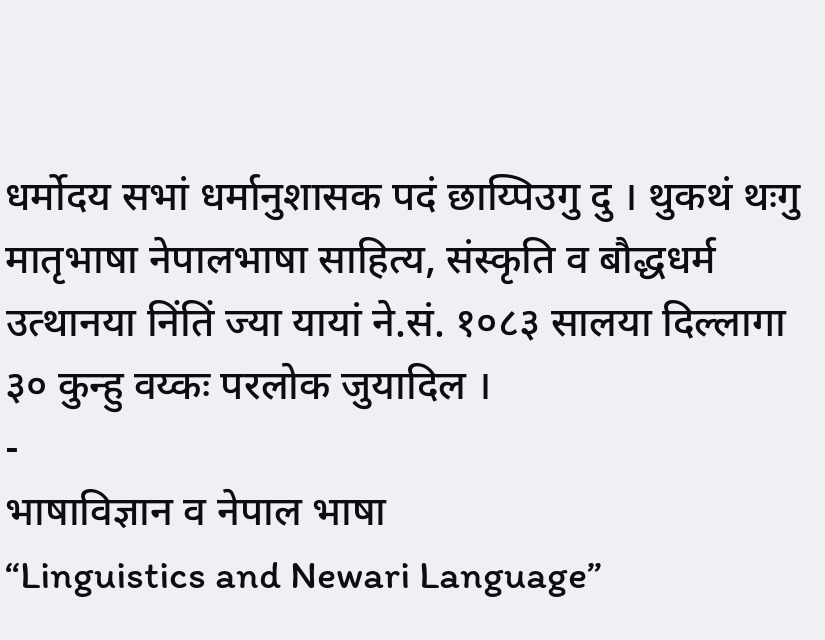धर्मोदय सभां धर्मानुशासक पदं छाय्पिउगु दु । थुकथं थःगु मातृभाषा नेपालभाषा साहित्य, संस्कृति व बौद्धधर्म उत्थानया निंतिं ज्या यायां ने.सं. १०८३ सालया दिल्लागा ३० कुन्हु वय्कः परलोक जुयादिल ।
-
भाषाविज्ञान व नेपाल भाषा
“Linguistics and Newari Language”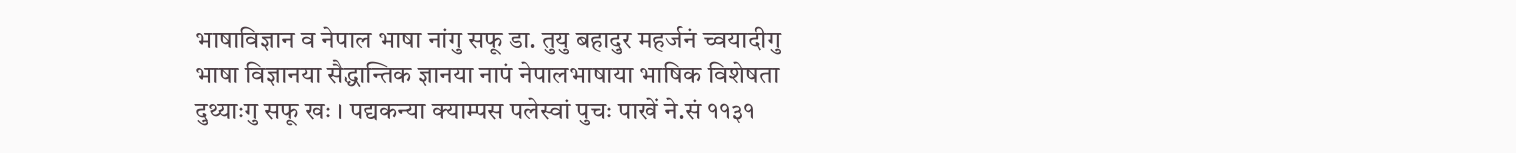भाषाविज्ञान व नेपाल भाषा नांगु सफू डा. तुयु बहादुर महर्जनं च्वयादीगु भाषा विज्ञानया सैद्धान्तिक ज्ञानया नापं नेपालभाषाया भाषिक विशेषता दुथ्याःगु सफू खः । पद्यकन्या क्याम्पस पलेस्वां पुचः पाखें ने.सं ११३१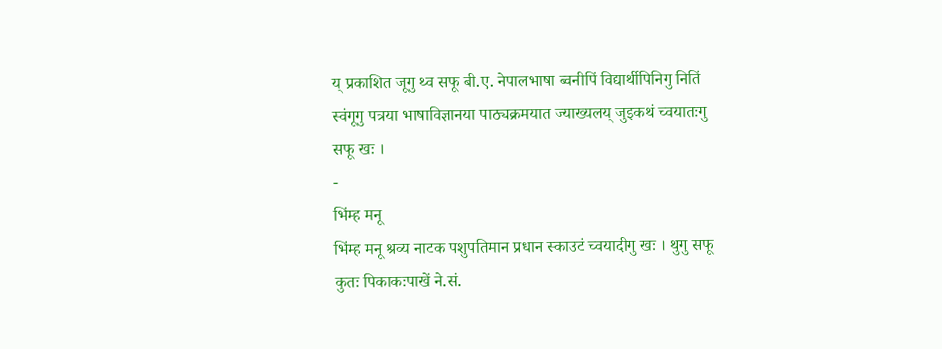य् प्रकाशित जूगु थ्व सफू बी.ए. नेपालभाषा ब्वनीपिं विद्यार्थीपिनिगु नितिं स्वंगूगु पत्रया भाषाविज्ञानया पाठ्यक्रमयात ज्याख्यलय् जुइकथं च्वयातःगु सफू खः ।
-
भिंम्ह मनू
भिंम्ह मनू श्रव्य नाटक पशुपतिमान प्रधान स्काउटं च्वयादीगु खः । थुगु सफू कुतः पिकाकःपाखें ने.सं.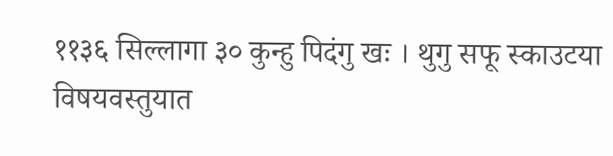११३६ सिल्लागा ३० कुन्हु पिदंगु खः । थुगु सफू स्काउटया विषयवस्तुयात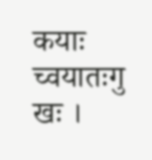कयाः च्वयातःगु खः ।